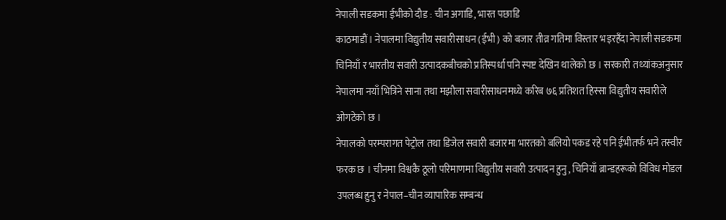नेपाली सडकमा ईभीको दौड : चीन अगाडि, भारत पछाडि
काठमाडौं । नेपालमा विद्युतीय सवारीसाधन (ईभी) को बजार तीव्र गतिमा विस्तार भइरहँदा नेपाली सडकमा चिनियाँ र भारतीय सवारी उत्पादकबीचको प्रतिस्पर्धा पनि स्पष्ट देखिन थालेको छ । सरकारी तथ्यांकअनुसार नेपालमा नयाँ भित्रिने साना तथा मझौला सवारीसाधनमध्ये करिब ७६ प्रतिशत हिस्सा विद्युतीय सवारीले ओगटेको छ ।
नेपालको परम्परागत पेट्रोल तथा डिजेल सवारी बजारमा भारतको बलियो पकड रहे पनि ईभीतर्फ भने तस्वीर फरक छ । चीनमा विश्वकै ठूलो परिमाणमा विद्युतीय सवारी उत्पादन हुनु, चिनियाँ ब्रान्डहरूको विविध मोडल उपलब्ध हुनु र नेपाल–चीन व्यापारिक सम्बन्ध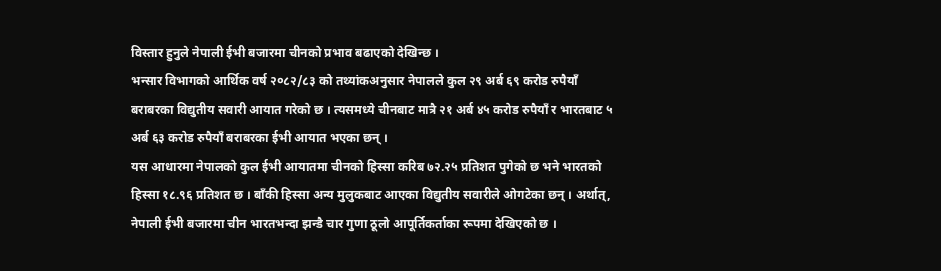विस्तार हुनुले नेपाली ईभी बजारमा चीनको प्रभाव बढाएको देखिन्छ ।
भन्सार विभागको आर्थिक वर्ष २०८२/८३ को तथ्यांकअनुसार नेपालले कुल २९ अर्ब ६९ करोड रुपैयाँ बराबरका विद्युतीय सवारी आयात गरेको छ । त्यसमध्ये चीनबाट मात्रै २१ अर्ब ४५ करोड रुपैयाँ र भारतबाट ५ अर्ब ६३ करोड रुपैयाँ बराबरका ईभी आयात भएका छन् ।
यस आधारमा नेपालको कुल ईभी आयातमा चीनको हिस्सा करिब ७२.२५ प्रतिशत पुगेको छ भने भारतको हिस्सा १८.९६ प्रतिशत छ । बाँकी हिस्सा अन्य मुलुकबाट आएका विद्युतीय सवारीले ओगटेका छन् । अर्थात्, नेपाली ईभी बजारमा चीन भारतभन्दा झन्डै चार गुणा ठूलो आपूर्तिकर्ताका रूपमा देखिएको छ ।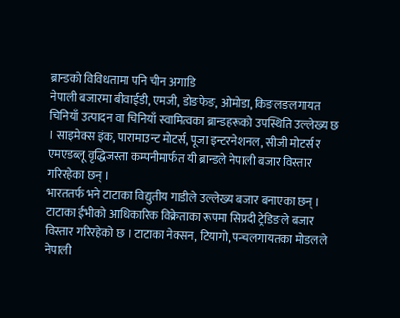ब्रान्डको विविधतामा पनि चीन अगाडि
नेपाली बजारमा बीवाईडी, एमजी, डोङफेङ, ओमोडा, किङलङलगायत चिनियाँ उत्पादन वा चिनियाँ स्वामित्वका ब्रान्डहरूको उपस्थिति उल्लेख्य छ । साइमेक्स इंक, पारामाउन्ट मोटर्स, पूजा इन्टरनेशनल, सीजी मोटर्स र एमएडब्लू वृद्धिजस्ता कम्पनीमार्फत यी ब्रान्डले नेपाली बजार विस्तार गरिरहेका छन् ।
भारततर्फ भने टाटाका विद्युतीय गाडीले उल्लेख्य बजार बनाएका छन् । टाटाका ईभीको आधिकारिक विक्रेताका रूपमा सिप्रदी ट्रेडिङले बजार विस्तार गरिरहेको छ । टाटाका नेक्सन, टियागो, पन्चलगायतका मोडलले नेपाली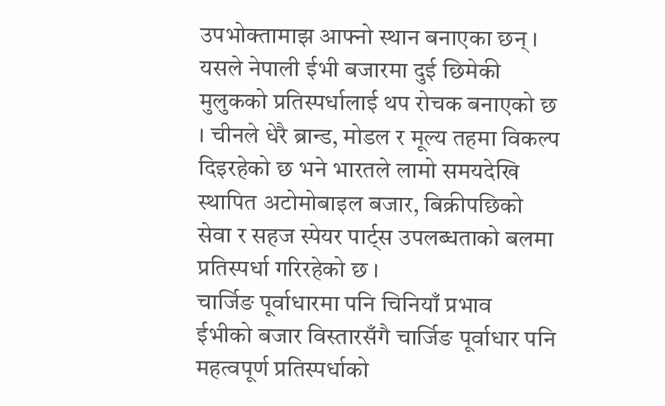उपभोक्तामाझ आफ्नो स्थान बनाएका छन् ।
यसले नेपाली ईभी बजारमा दुई छिमेकी मुलुकको प्रतिस्पर्धालाई थप रोचक बनाएको छ । चीनले धेरै ब्रान्ड, मोडल र मूल्य तहमा विकल्प दिइरहेको छ भने भारतले लामो समयदेखि स्थापित अटोमोबाइल बजार, बिक्रीपछिको सेवा र सहज स्पेयर पार्ट्स उपलब्धताको बलमा प्रतिस्पर्धा गरिरहेको छ ।
चार्जिङ पूर्वाधारमा पनि चिनियाँ प्रभाव
ईभीको बजार विस्तारसँगै चार्जिङ पूर्वाधार पनि महत्वपूर्ण प्रतिस्पर्धाको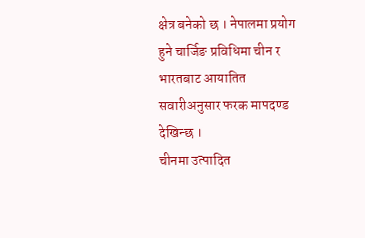क्षेत्र बनेको छ । नेपालमा प्रयोग हुने चार्जिङ प्रविधिमा चीन र भारतबाट आयातित सवारीअनुसार फरक मापदण्ड देखिन्छ ।
चीनमा उत्पादित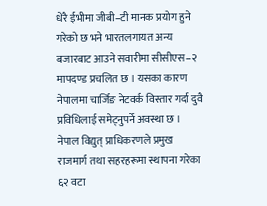धेरै ईभीमा जीबी–टी मानक प्रयोग हुने गरेको छ भने भारतलगायत अन्य बजारबाट आउने सवारीमा सीसीएस–२ मापदण्ड प्रचलित छ । यसका कारण नेपालमा चार्जिङ नेटवर्क विस्तार गर्दा दुवै प्रविधिलाई समेट्नुपर्ने अवस्था छ ।
नेपाल विद्युत् प्राधिकरणले प्रमुख राजमार्ग तथा सहरहरूमा स्थापना गरेका ६२ वटा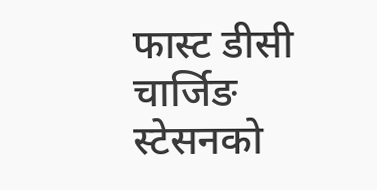फास्ट डीसी चार्जिङ स्टेसनको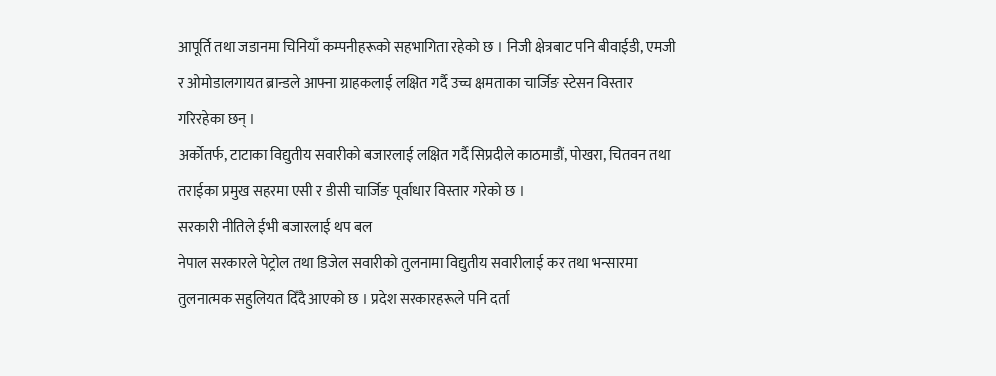आपूर्ति तथा जडानमा चिनियाँ कम्पनीहरूको सहभागिता रहेको छ । निजी क्षेत्रबाट पनि बीवाईडी, एमजी र ओमोडालगायत ब्रान्डले आफ्ना ग्राहकलाई लक्षित गर्दै उच्च क्षमताका चार्जिङ स्टेसन विस्तार गरिरहेका छन् ।
अर्कोतर्फ, टाटाका विद्युतीय सवारीको बजारलाई लक्षित गर्दै सिप्रदीले काठमाडौं, पोखरा, चितवन तथा तराईका प्रमुख सहरमा एसी र डीसी चार्जिङ पूर्वाधार विस्तार गरेको छ ।
सरकारी नीतिले ईभी बजारलाई थप बल
नेपाल सरकारले पेट्रोल तथा डिजेल सवारीको तुलनामा विद्युतीय सवारीलाई कर तथा भन्सारमा तुलनात्मक सहुलियत दिँदै आएको छ । प्रदेश सरकारहरूले पनि दर्ता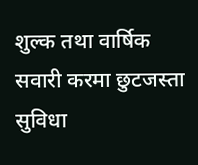शुल्क तथा वार्षिक सवारी करमा छुटजस्ता सुविधा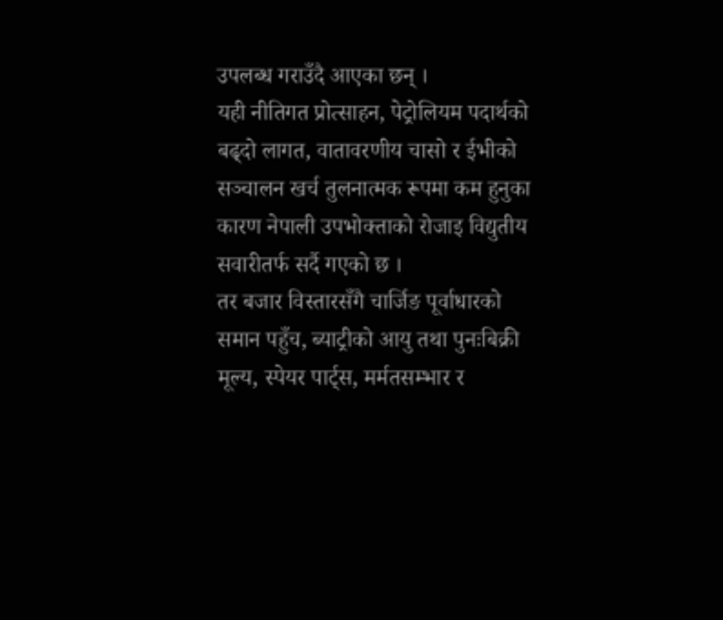उपलब्ध गराउँदै आएका छन् ।
यही नीतिगत प्रोत्साहन, पेट्रोलियम पदार्थको बढ्दो लागत, वातावरणीय चासो र ईभीको सञ्चालन खर्च तुलनात्मक रूपमा कम हुनुका कारण नेपाली उपभोक्ताको रोजाइ विद्युतीय सवारीतर्फ सर्दै गएको छ ।
तर बजार विस्तारसँगै चार्जिङ पूर्वाधारको समान पहुँच, ब्याट्रीको आयु तथा पुनःबिक्री मूल्य, स्पेयर पार्ट्स, मर्मतसम्भार र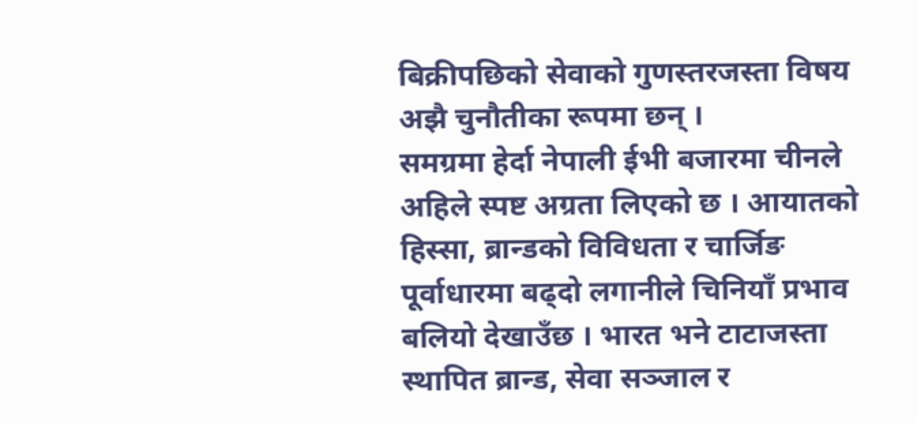बिक्रीपछिको सेवाको गुणस्तरजस्ता विषय अझै चुनौतीका रूपमा छन् ।
समग्रमा हेर्दा नेपाली ईभी बजारमा चीनले अहिले स्पष्ट अग्रता लिएको छ । आयातको हिस्सा, ब्रान्डको विविधता र चार्जिङ पूर्वाधारमा बढ्दो लगानीले चिनियाँ प्रभाव बलियो देखाउँछ । भारत भने टाटाजस्ता स्थापित ब्रान्ड, सेवा सञ्जाल र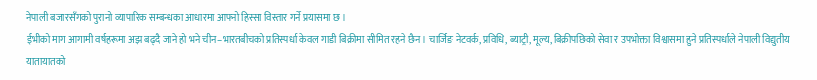नेपाली बजारसँगको पुरानो व्यापारिक सम्बन्धका आधारमा आफ्नो हिस्सा विस्तार गर्ने प्रयासमा छ ।
ईभीको माग आगामी वर्षहरूमा अझ बढ्दै जाने हो भने चीन–भारतबीचको प्रतिस्पर्धा केवल गाडी बिक्रीमा सीमित रहने छैन । चार्जिङ नेटवर्क, प्रविधि, ब्याट्री, मूल्य, बिक्रीपछिको सेवा र उपभोक्ता विश्वासमा हुने प्रतिस्पर्धाले नेपाली विद्युतीय यातायातको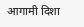आगामी दिशा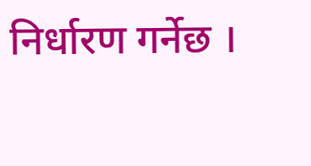निर्धारण गर्नेछ ।